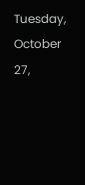Tuesday, October 27,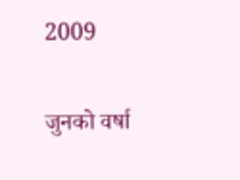2009

जुनको वर्षा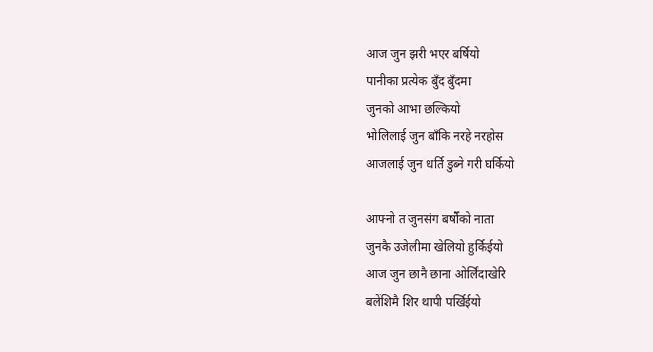आज जुन झरी भएर बर्षियो
पानीका प्रत्येक बुँद बुँदमा
जुनको आभा छल्कियो
भोलिलाई जुन बाँकि नरहे नरहोस
आजलाई जुन धर्ति डुब्ने गरी घर्कियो

आफ्नो त जुनसंग बर्षौंको नाता
जुनकै उजेलीमा खेलियो हुर्किईयो
आज जुन छानै छाना ओर्लिंदाखेरि
बलेंशिमै शिर थापी पर्खिईयो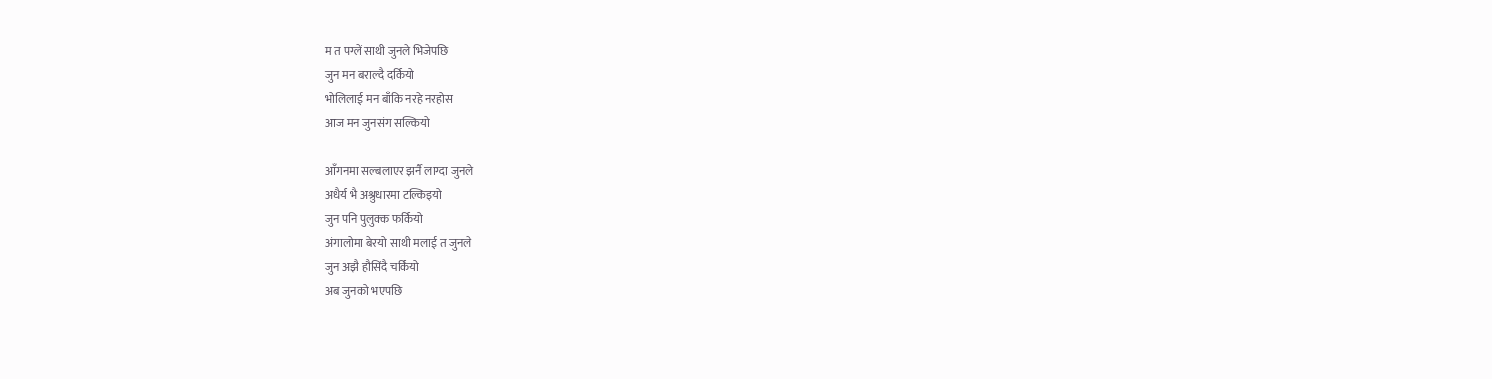म त पग्लें साथी जुनले भिजेपछि
जुन मन बराल्दै दर्कियो
भोलिलाई मन बाँकि नरहे नरहोस
आज मन जुनसंग सल्कियो

आँगनमा सल्बलाएर झर्नै लाग्दा जुनले
अधैर्य भै अश्रुधारमा टल्किइयो
जुन पनि पुलुक्क फर्कियो
अंगालोमा बेरयो साथी मलाई त जुनले
जुन अझै हौसिंदै चर्कियो
अब जुनको भएपछि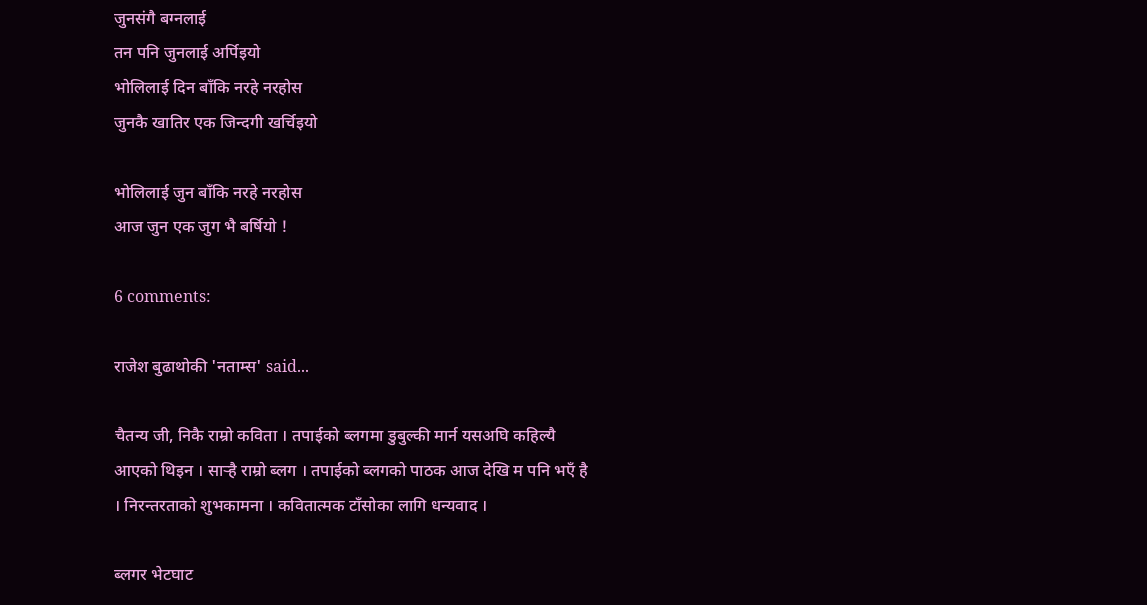जुनसंगै बग्नलाई
तन पनि जुनलाई अर्पिइयो
भोलिलाई दिन बाँकि नरहे नरहोस
जुनकै खातिर एक जिन्दगी खर्चिइयो

भोलिलाई जुन बाँकि नरहे नरहोस
आज जुन एक जुग भै बर्षियो !

6 comments:

राजेश बुढाथोकी 'नताम्स' said...

चैतन्य जी, निकै राम्रो कविता । तपाईको ब्लगमा डुबुल्की मार्न यसअघि कहिल्यै आएको थिइन । सार्‍है राम्रो ब्लग । तपाईको ब्लगको पाठक आज देखि म पनि भएँ है । निरन्तरताको शुभकामना । कवितात्मक टाँसोका लागि धन्यवाद ।

ब्लगर भेटघाट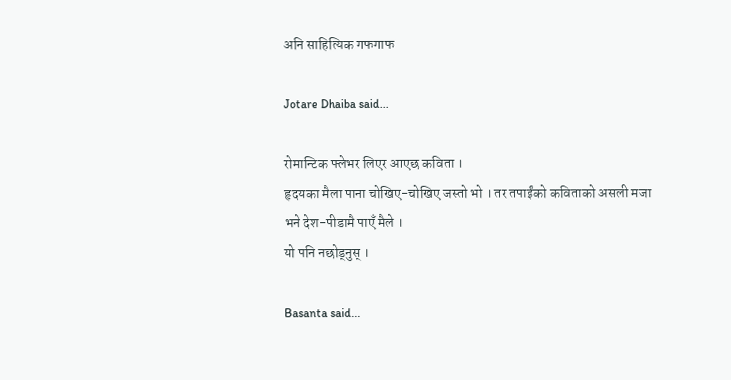अनि साहित्यिक गफगाफ

Jotare Dhaiba said...

रोमान्टिक फ्लेभर लिएर आएछ कविता ।
हृदयका मैला पाना चोखिए-चोखिए जस्तो भो । तर तपाईंको कविताको असली मजा भने देश-पीडामै पाएँ मैले ।
यो पनि नछोड्नुस् ।

Basanta said...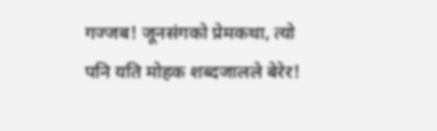गज्जब! जूनसंगको प्रेमकथा, त्यो पनि यति मोहक शब्दजालले बेरेर!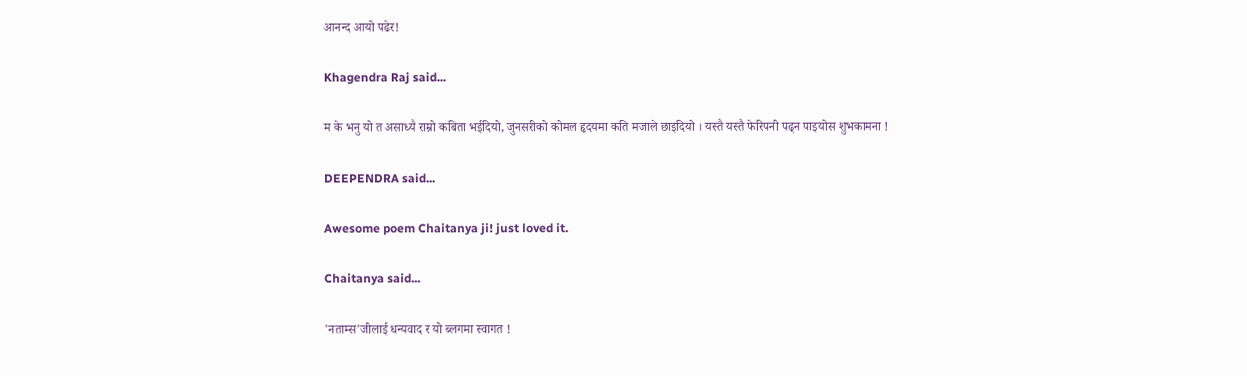आनन्द आयो पढेर!

Khagendra Raj said...

म के भनु यो त असाध्यै राम्रो कबिता भईदियो, जुनसरीको कोमल हृदयमा कति मजाले छाइदियो । यस्तै यस्तै फेरिपनी पढ्न पाइयोस शुभकामना !

DEEPENDRA said...

Awesome poem Chaitanya ji! just loved it.

Chaitanya said...

'नताम्स'जीलाई धन्यवाद र यो ब्लगमा स्वागत !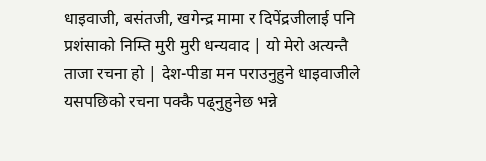धाइवाजी, बसंतजी, खगेन्द्र मामा र दिपेंद्रजीलाई पनि प्रशंसाको निम्ति मुरी मुरी धन्यवाद | यो मेरो अत्यन्तै ताजा रचना हो | देश-पीडा मन पराउनुहुने धाइवाजीले यसपछिको रचना पक्कै पढ्नुहुनेछ भन्ने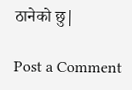ठानेको छु|

Post a Comment